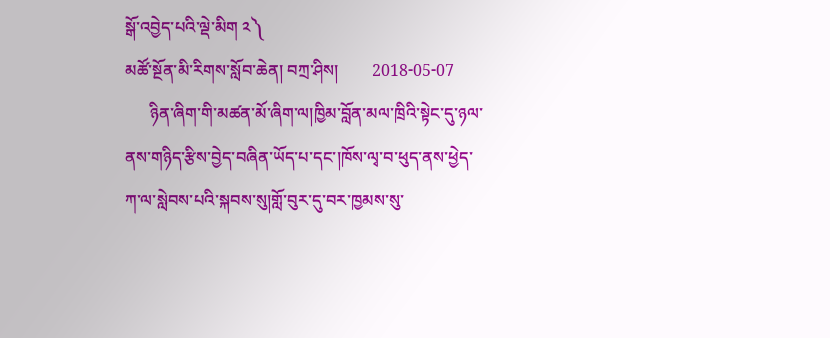སྒོ་འབྱེད་པའི་ལྡེ་མིག ༢༽
མཚོ་སྔོན་མི་རིགས་སློབ་ཆེན། བཀྲ་ཤིས།        2018-05-07
      ཉིན་ཞིག་གི་མཚན་མོ་ཞིག་ལ།ཁྱིམ་བློན་མལ་ཁྲིའི་སྟེང་དུ་ཉལ་ནས་གཉིད་རྩིས་བྱེད་བཞིན་ཡོད་པ་དང་།ཁོས་ལྭ་བ་ཕུད་ནས་ཕྱེད་ཀ་ལ་སླེབས་པའི་སྐབས་སུ།གློ་བུར་དུ་བར་ཁྱམས་སུ་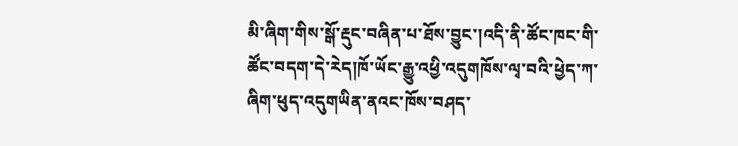མི་ཞིག་གིས་སྒོ་རྡུང་བཞིན་པ་ཐོས་བྱུང་།འདི་ནི་ཚོང་ཁང་གི་ཚོང་བདག་དེ་རེད།ཁོ་ཡོང་རྒྱུ་འཕྱི་འདུགཁོས་ལྭ་བའི་ཕྱེད་ཀ་ཞིག་ཕུད་འདུགཡིན་ནའང་ཁོས་བཤད་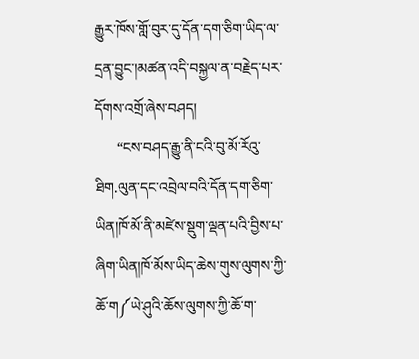རྒྱུར་ཁོས་གློ་བུར་དུ་དོན་དག་ཅིག་ཡིད་ལ་དྲན་བྱུང་།མཚན་འདི་བསྐྱལ་ན་བརྗེད་པར་དོགས་འགྲོ་ཞེས་བཤད།
      “ངས་བཤད་རྒྱུ་ནི་ངའི་བུ་མོ་རོའུ་ཐིག.ལུན་དང་འབྲེལ་བའི་དོན་དག་ཅིག་ཡིན།ཁོ་མོ་ནི་མཛེས་སྡུག་ལྡན་པའི་བྱིས་པ་ཞིག་ཡིན།ཁོ་མོས་ཡིད་ཆེས་གུས་ལུགས་ཀྱི་ཆོ་ག༼ཡེ་ཤུའི་ཆོས་ལུགས་ཀྱི་ཆོ་ག་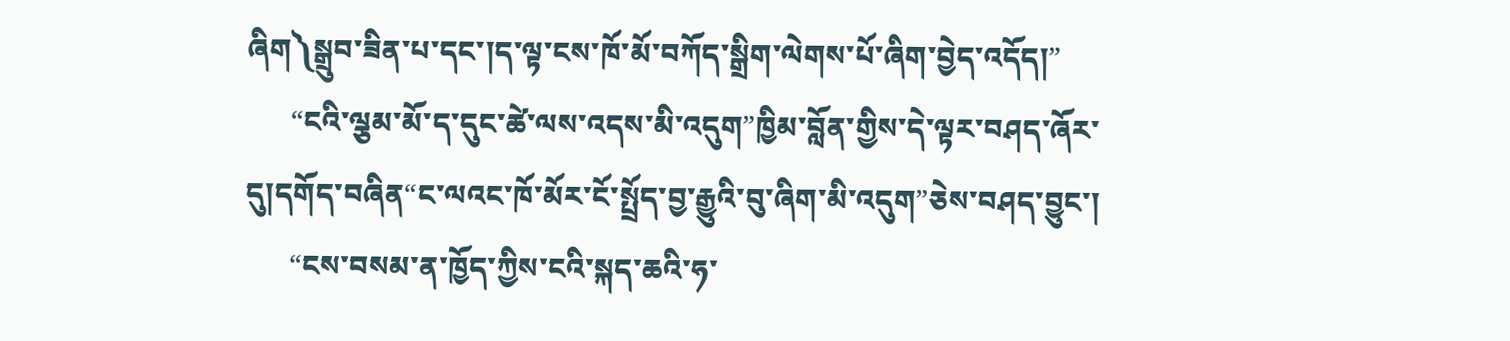ཞིག༽སྒྲུབ་ཟིན་པ་དང་།ད་ལྟ་ངས་ཁོ་མོ་བཀོད་སྒྲིག་ལེགས་པོ་ཞིག་བྱེད་འདོད།”
      “ངའི་ལྕམ་མོ་ད་དུང་ཚེ་ལས་འདས་མི་འདུག”ཁྱིམ་བློན་གྱིས་དེ་ལྟར་བཤད་ཞོར་དུ།དགོད་བཞིན“ང་ལའང་ཁོ་མོར་ངོ་སྤྲོད་བྱ་རྒྱུའི་བུ་ཞིག་མི་འདུག”ཅེས་བཤད་བྱུང་།
      “ངས་བསམ་ན་ཁྱོད་ཀྱིས་ངའི་སྐད་ཆའི་ཧ་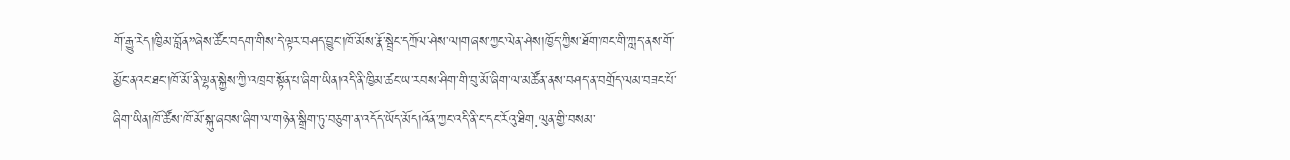གོ་རྒྱུ་རེད།ཁྱིམ་བློན”ཞེས་ཚོང་བདག་གིས་དེ་ལྟར་བཤད་བྱུང་།ཁོ་མོས་རྣོ་སྦྲེང་དཀྲོལ་ཤེས་ལ།གཞས་ཀྱང་ལེན་ཤེས།ཁྱོད་ཀྱིས་ཐོག་ཁང་གི་ཀླད་ནས་གོ་མྱོང་ནའང་ཐང་།ཁོ་མོ་ནི་ལྷན་སྐྱེས་ཀྱི་འཁྲབ་སྟོན་པ་ཞིག་ཡིན།འདི་ནི་ཁྱིམ་ཚང་ཡ་རབས་ཤིག་གི་བུ་མོ་ཞིག་ལ་མཚོན་ནས་བཤད་ན་བགྲོད་ལམ་བཟང་པོ་ཞིག་ཡིན།ཁོ་ཚོས་ཁོ་མོ་སྐུ་ཞབས་ཞིག་ལ་གཉེན་སྒྲིག་ཏུ་བཅུག་ན་འདོད་ཡོད་མོད།འོན་ཀྱང་འདི་ནི་ང་དང་རོའུ་ཐིག.ལུན་གྱི་བསམ་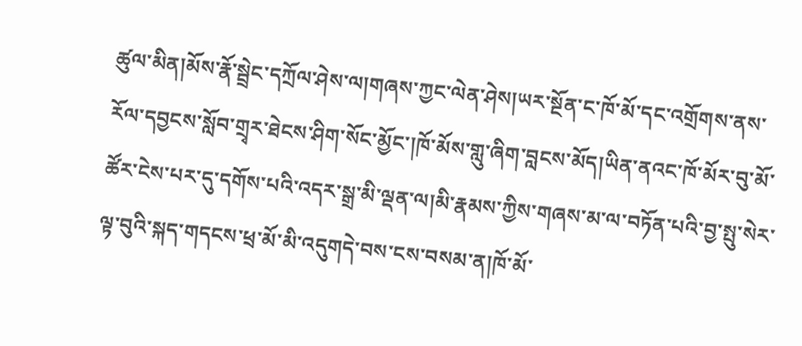ཚུལ་མིན།མོས་རྣོ་སྦྲེང་དཀྲོལ་ཤེས་ལ།གཞས་ཀྱང་ལེན་ཤེས།ཡར་སྔོན་ང་ཁོ་མོ་དང་འགྲོགས་ནས་རོལ་དབྱངས་སློབ་གྲྭར་ཐེངས་ཤིག་སོང་མྱོང་།ཁོ་མོས་གླུ་ཞིག་བླངས་མོད།ཡིན་ནའང་ཁོ་མོར་བུ་མོ་ཚོར་ངེས་པར་དུ་དགོས་པའི་འདར་སྒྲ་མི་ལྡན་ལ།མི་རྣམས་ཀྱིས་གཞས་མ་ལ་བཏོན་པའི་བྱ་སྤུ་སེར་ལྟ་བུའི་སྐད་གདངས་ཕྲ་མོ་མི་འདུགདེ་བས་ངས་བསམ་ན།ཁོ་མོ་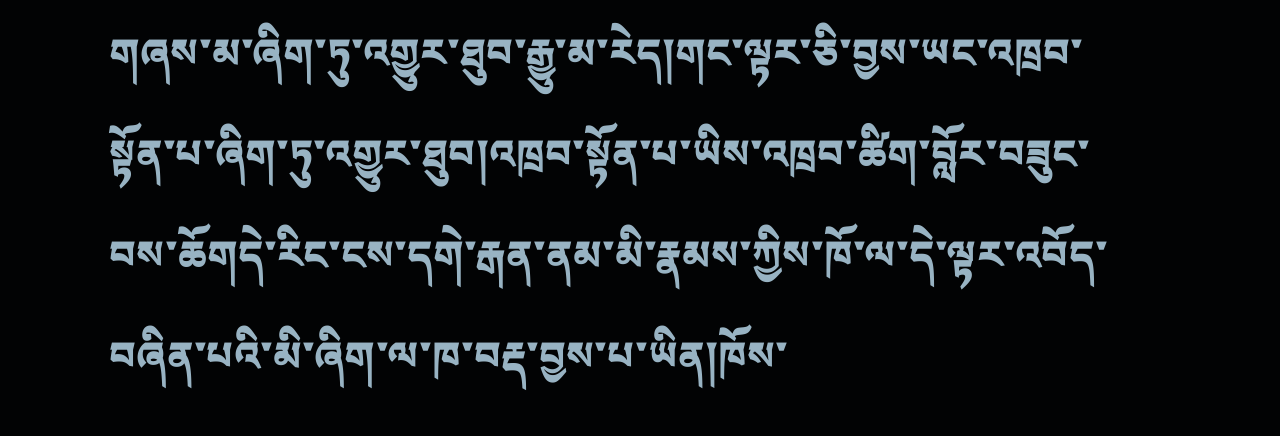གཞས་མ་ཞིག་ཏུ་འགྱུར་ཐུབ་རྒྱུ་མ་རེད།གང་ལྟར་ཅི་བྱས་ཡང་འཁྲབ་སྟོན་པ་ཞིག་ཏུ་འགྱུར་ཐུབ།འཁྲབ་སྟོན་པ་ཡིས་འཁྲབ་ཚིག་བློར་བཟུང་བས་ཆོགདེ་རིང་ངས་དགེ་རྒན་ནམ་མི་རྣམས་ཀྱིས་ཁོ་ལ་དེ་ལྟར་འབོད་བཞིན་པའི་མི་ཞིག་ལ་ཁ་བརྡ་བྱས་པ་ཡིན།ཁོས་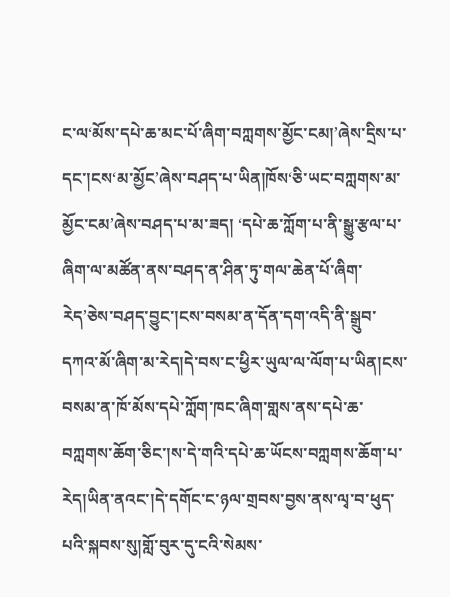ང་ལ‘མོས་དཔེ་ཆ་མང་པོ་ཞིག་བཀླགས་མྱོང་ངམ།’ཞེས་དྲིས་པ་དང་།ངས‘མ་མྱོང’ཞེས་བཤད་པ་ཡིན།ཁོས‘ཅི་ཡང་བཀླགས་མ་མྱོང་ངམ’ཞེས་བཤད་པ་མ་ཟད། ‘དཔེ་ཆ་ཀློག་པ་ནི་སྒྱུ་རྩལ་པ་ཞིག་ལ་མཚོན་ནས་བཤད་ན་ཤིན་ཏུ་གལ་ཆེན་པོ་ཞིག་རེད’ཅེས་བཤད་བྱུང་།ངས་བསམ་ན་དོན་དག་འདི་ནི་སྒྲུབ་དཀའ་མོ་ཞིག་མ་རེད།དེ་བས་ང་ཕྱིར་ཡུལ་ལ་ལོག་པ་ཡིན།ངས་བསམ་ན་ཁོ་མོས་དཔེ་ཀློག་ཁང་ཞིག་གླས་ནས་དཔེ་ཆ་བཀླགས་ཆོག་ཅིང་།ས་དེ་གའི་དཔེ་ཆ་ཡོངས་བཀླགས་ཆོག་པ་རེད།ཡིན་ནའང་།དེ་དགོང་ང་ཉལ་གྲབས་བྱས་ནས་ལྭ་བ་ཕུད་པའི་སྐབས་སུ།གློ་བུར་དུ་ངའི་སེམས་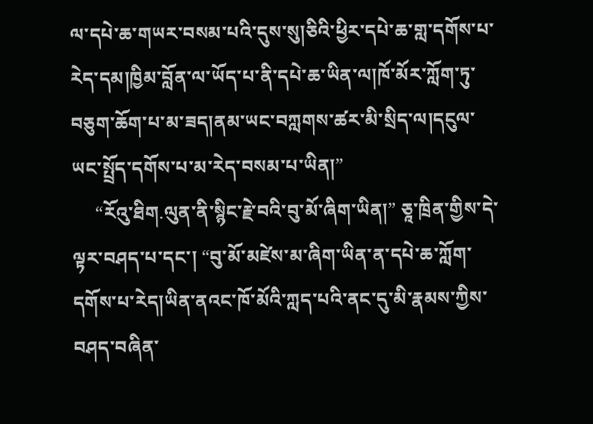ལ་དཔེ་ཆ་གཡར་བསམ་པའི་དུས་སུ།ཅིའི་ཕྱིར་དཔེ་ཆ་གླ་དགོས་པ་རེད་དམ།ཁྱིམ་བློན་ལ་ཡོད་པ་ནི་དཔེ་ཆ་ཡིན་ལ།ཁོ་མོར་ཀློག་ཏུ་བཅུག་ཆོག་པ་མ་ཟད།ནམ་ཡང་བཀླགས་ཚར་མི་སྲིད་ལ།དངུལ་ཡང་སྤྲོད་དགོས་པ་མ་རེད་བསམ་པ་ཡིན།”
     “རོའུ་ཐིག.ལུན་ནི་སྙིང་རྗེ་བའི་བུ་མོ་ཞིག་ཡིན།” ཅཱ་ཁྲིན་གྱིས་དེ་ལྟར་བཤད་པ་དང་། “བུ་མོ་མཛེས་མ་ཞིག་ཡིན་ན་དཔེ་ཆ་ཀློག་དགོས་པ་རེད།ཡིན་ནའང་ཁོ་མོའི་ཀླད་པའི་ནང་དུ་མི་རྣམས་ཀྱིས་བཤད་བཞིན་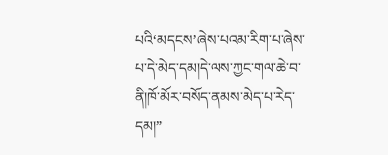པའི‘མདངས’ཞེས་པའམ་རིག་པ་ཞེས་པ་དེ་མེད་དམ།དེ་ལས་ཀྱང་གལ་ཆེ་བ་ནི།ཁོ་མོར་བསོད་ནམས་མེད་པ་རེད་དམ།”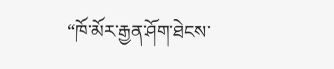“ཁོ་མོར་རྒྱན་ཤོག་ཐེངས་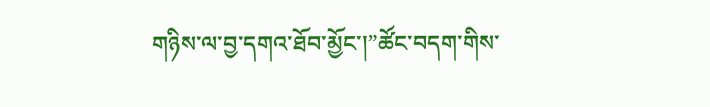གཉིས་ལ་བྱ་དགའ་ཐོབ་མྱོང་།”ཚོང་བདག་གིས་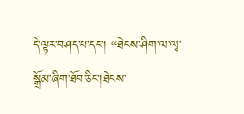དེ་ལྟར་བཤད་པ་དང་། “ཐེངས་ཤིག་ལ་ལྭ་སྒྲོམ་ཞིག་ཐོབ་ཅིང་།ཐེངས་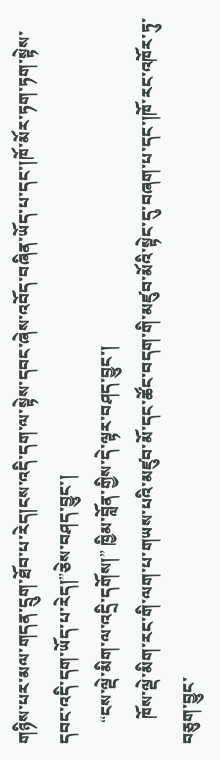གཉིས་པར་མལ་གདན་དྲུག་ཐོབ་པ་རེད།ངས་འདི་དག་ལ་སྟེས་དབང་ཞེས་འབོད་བཞིན་ཡོད་པ་དང་།ཁོ་མོར་ཏག་ཏག་སྟེས་དབང་འདི་དག་ཡོད་པ་རེད།”ཅེས་བཤད་བྱུང་།
     “ངས་ལྡེ་མིག་ལ་འདྲི་དགོས།” ཁྱིམ་བློན་གྱིས་དེ་ལྟར་བཤད་བྱུང་།
      ཁོས་ལྡེ་མིག་རང་གི་ལག་པ་གཡས་པའི་མཛུབ་མོ་དང་ཚོང་བདག་གི་མཛུབ་མོའི་སྟེང་དུ་བཞག་པ་དང་།ཁོ་རང་འཁོར་ཏུ་བཅུག་བྱུང་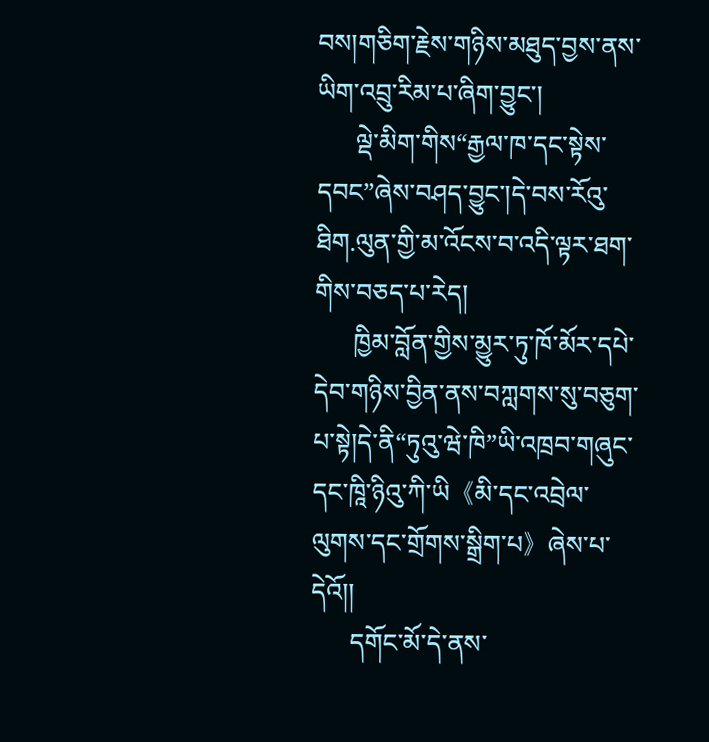བས།གཅིག་རྗེས་གཉིས་མཐུད་བྱས་ནས་ཡིག་འབྲུ་རིམ་པ་ཞིག་བྱུང་།
      ལྡེ་མིག་གིས“རྒྱལ་ཁ་དང་སྟེས་དབང”ཞེས་བཤད་བྱུང་།དེ་བས་རོའུ་ཐིག.ལུན་གྱི་མ་འོངས་བ་འདི་ལྟར་ཐག་གིས་བཅད་པ་རེད།
      ཁྱིམ་བློན་གྱིས་མྱུར་ཏུ་ཁོ་མོར་དཔེ་དེབ་གཉིས་བྱིན་ནས་བཀླགས་སུ་བཅུག་པ་སྟེ།དེ་ནི“ཏུའུ་ཝེ་ཁི”ཡི་འཁྲབ་གཞུང་དང་ཁཱི་ཉིའུ་ཀི་ཡི《མི་དང་འབྲེལ་ལུགས་དང་གྲོགས་སྒྲིག་པ》ཞེས་པ་དེའོ།།
      དགོང་མོ་དེ་ནས་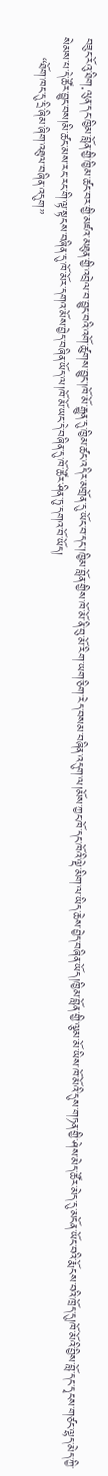བཟུང་རོའུ་ཐིག.ལུན་དང་ཁྱིམ་བློན་གྱི་ཁྱིམ་ཚང་བར་གྱི་མཛའ་མཐུན་གྱི་འབྲེལ་བ་བྱུང་བའི་འགོ་ཚུགས་བྱུང་།ཁོ་མོ་རྒྱུན་དུ་ཁྱིམ་ཚང་འདིར་མགྲོན་དུ་ཡོང་བ་དང་།ཁྱིམ་བློན་གྱིས་ཁོ་མོ་ནི་བུ་མོ་རིག་ཡག་ཅིག་རེད་བསམ་བཞིན་འདུག་ལ།མོས་ཀྱང་ཁོ་དང་ཁོའི་ལྡེ་མིག་ལ་ཡིད་ཆེས་བྱེད་བཞིན་ཡོད།ཁྱིམ་བློན་གྱི་ལྕམ་མོ་ཡིས་ཁོ་མོའི་དུས་གཏན་གྱི་ཤེས་མེད་ཚོར་མེད་དུ་མངོན་ཡོང་བའི་རྨོངས་བའི་ཁྲོད་དུ།ཁོ་མོའི་བྱིས་བློ་དང་དྭངས་གཙང་ལྷད་མེད་ཀྱི་སེམས་པ་དེ་ཚོར་བྱུང་བས།མི་ཚང་མས་རང་རང་གི་ལྟ་སྟངས་བཞིན་དུ་ཁོ་མོར་དགའ་མོས་བྱེད་བཞིན་ཡོད་ལ།ཁོ་མོ་ཡང་དེ་བཞིན་དུ་ཁོ་ཚོར་ཤིན་ཏུ་དགའ་བོ་ཡོད།
     “ཐོག་ཁང་དུ་དྲི་ཞིམ་ཞིག་འཐུལ་བཞིན་འདུག”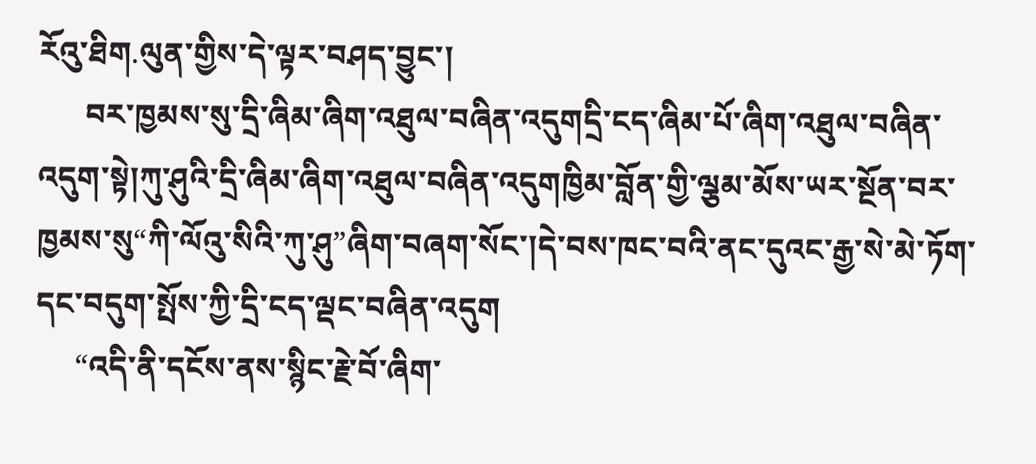རོའུ་ཐིག.ལུན་གྱིས་དེ་ལྟར་བཤད་བྱུང་།
      བར་ཁྱམས་སུ་དྲི་ཞིམ་ཞིག་འཐུལ་བཞིན་འདུགདྲི་ངད་ཞིམ་པོ་ཞིག་འཐུལ་བཞིན་འདུག་སྟེ།ཀུ་ཤུའི་དྲི་ཞིམ་ཞིག་འཐུལ་བཞིན་འདུགཁྱིམ་བློན་གྱི་ལྕམ་མོས་ཡར་སྔོན་བར་ཁྱམས་སུ“ཀི་ལོའུ་སིའི་ཀུ་ཤུ”ཞིག་བཞག་སོང་།དེ་བས་ཁང་བའི་ནང་དུའང་རྒྱ་སེ་མེ་ཏོག་དང་བདུག་སྤོས་ཀྱི་དྲི་ངད་ལྡང་བཞིན་འདུག
     “འདི་ནི་དངོས་ནས་སྙིང་རྗེ་བོ་ཞིག་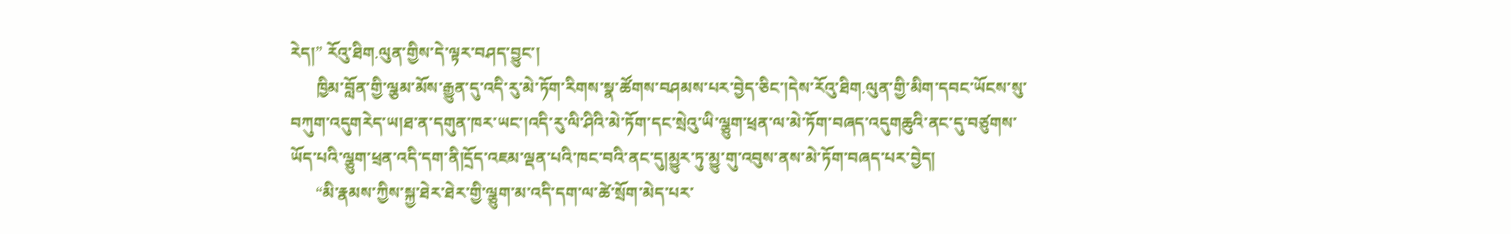རེད།” རོའུ་ཐིག.ལུན་གྱིས་དེ་ལྟར་བཤད་བྱུང་།
      ཁྱིམ་བློན་གྱི་ལྕམ་མོས་རྒྱུན་དུ་འདི་རུ་མེ་ཏོག་རིགས་སྣ་ཚོགས་བཤམས་པར་བྱེད་ཅིང་།དེས་རོའུ་ཐིག.ལུན་གྱི་མིག་དབང་ཡོངས་སུ་བཀུག་འདུགརེད་ཡ།ཐ་ན་དགུན་ཁར་ཡང་།འདི་རུ་ལི་ཤིའི་མེ་ཏོག་དང་སྲེའུ་ཡི་ལྕུག་ཕྲན་ལ་མེ་ཏོག་བཞད་འདུགཆུའི་ནང་དུ་བཙུགས་ཡོད་པའི་ལྕུག་ཕྲན་འདི་དག་ནི།དྲོད་འཇམ་ལྡན་པའི་ཁང་བའི་ནང་དུ།མྱུར་ཏུ་མྱུ་གུ་འབུས་ནས་མེ་ཏོག་བཞད་པར་བྱེད།
      “མི་རྣམས་ཀྱིས་སྐྱ་ཐེར་ཐེར་གྱི་ལྕུག་མ་འདི་དག་ལ་ཚེ་སྲོག་མེད་པར་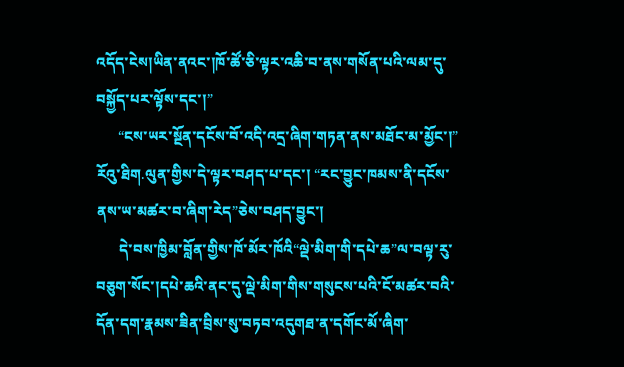འདོད་ངེས།ཡིན་ནའང་།ཁོ་ཚོ་ཅི་ལྟར་འཆི་བ་ནས་གསོན་པའི་ལམ་དུ་བསྐྱོད་པར་ལྟོས་དང་།”
      “ངས་ཡར་སྔོན་དངོས་བོ་འདི་འདྲ་ཞིག་གཏན་ནས་མཐོང་མ་མྱོང་།” རོའུ་ཐིག.ལུན་གྱིས་དེ་ལྟར་བཤད་པ་དང་། “རང་བྱུང་ཁམས་ནི་དངོས་ནས་ཡ་མཚར་བ་ཞིག་རེད”ཅེས་བཤད་བྱུང་།
      དེ་བས་ཁྱིམ་བློན་གྱིས་ཁོ་མོར་ཁོའི“ལྡེ་མིག་གི་དཔེ་ཆ”ལ་བལྟ་རུ་བཅུག་སོང་།དཔེ་ཆའི་ནང་དུ་ལྡེ་མིག་གིས་གསུངས་པའི་ངོ་མཚར་བའི་དོན་དག་རྣམས་ཟིན་བྲིས་སུ་བཏབ་འདུགཐ་ན་དགོང་མོ་ཞིག་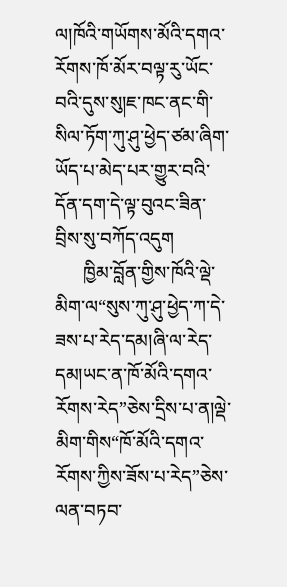ལ།ཁོའི་གཡོགས་མོའི་དགའ་རོགས་ཁོ་མོར་བལྟ་རུ་ཡོང་བའི་དུས་སུ།ཇ་ཁང་ནང་གི་སིལ་ཏོག་ཀུ་ཤུ་ཕྱེད་ཙམ་ཞིག་ཡོད་པ་མེད་པར་གྱུར་བའི་དོན་དག་དེ་ལྟ་བུའང་ཟིན་བྲིས་སུ་བཀོད་འདུག
      ཁྱིམ་བློན་གྱིས་ཁོའི་ལྡེ་མིག་ལ“སུས་ཀུ་ཤུ་ཕྱེད་ཀ་དེ་ཟས་པ་རེད་དམ།ཞི་ལ་རེད་དམ།ཡང་ན་ཁོ་མོའི་དགའ་རོགས་རེད”ཅེས་དྲིས་པ་ན།ལྡེ་མིག་གིས“ཁོ་མོའི་དགའ་རོགས་ཀྱིས་ཟོས་པ་རེད”ཅེས་ལན་བཏབ་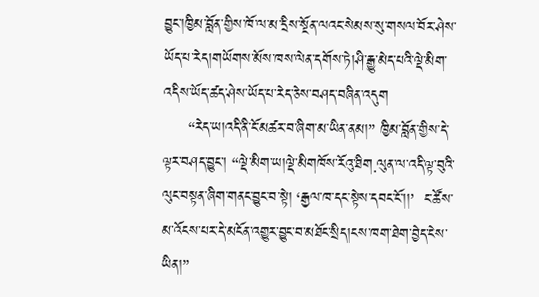བྱུང་།ཁྱིམ་བློན་གྱིས་ཁོ་ལ་མ་དྲིས་སྔོན་ལའང་སེམས་སུ་གསལ་བོར་ཤེས་ཡོད་པ་རེད།གཡོགས་མོས་ཁས་ལེན་དགོས་ཏེ།ཤི་རྒྱུ་མེད་པའི་ལྡེ་མིག་འདིས་ཡོད་ཚད་ཤེས་ཡོད་པ་རེད་ཅེས་བཤད་བཞིན་འདུག
     “རེད་ཡ།འདི་ནི་ངོ་མཚར་བ་ཞིག་མ་ཡིན་ནམ།” ཁྱིམ་བློན་གྱིས་དེ་ལྟར་བཤད་བྱུང་། “ལྡེ་མིག་ཡ།ལྡེ་མིགཁོས་རོའུ་ཐིག.ལུན་ལ་འདི་ལྟ་བུའི་ལུང་བསྟན་ཞིག་གནང་བྱུང་བ་སྟེ། ‘རྒྱལ་ཁ་དང་སྟེས་དབང་ངོ་།།’  ང་ཚོས་མ་འོངས་པར་དེ་མངོན་འགྱུར་བྱུང་བ་མཐོང་སྲིད།ངས་ཁག་ཐེག་བྱེད་ངེས་ཡིན།”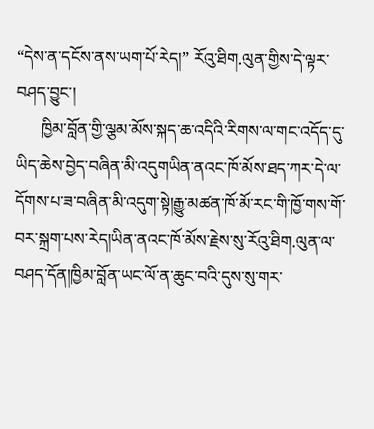“དེས་ན་དངོས་ནས་ཡག་པོ་རེད།” རོའུ་ཐིག.ལུན་གྱིས་དེ་ལྟར་བཤད་བྱུང་།
      ཁྱིམ་བློན་གྱི་ལྕམ་མོས་སྐད་ཆ་འདིའི་རིགས་ལ་གང་འདོད་དུ་ཡིད་ཆེས་བྱེད་བཞིན་མི་འདུགཡིན་ནའང་ཁོ་མོས་ཐད་ཀར་དེ་ལ་དོགས་པ་ཟ་བཞིན་མི་འདུག་སྟེ།རྒྱུ་མཚན་ཁོ་མོ་རང་གི་ཁྱོ་གས་གོ་བར་སྐྲག་པས་རེད།ཡིན་ནའང་ཁོ་མོས་རྗེས་སུ་རོའུ་ཐིག.ལུན་ལ་བཤད་དོན།ཁྱིམ་བློན་ཡང་ལོ་ན་ཆུང་བའི་དུས་སུ་གར་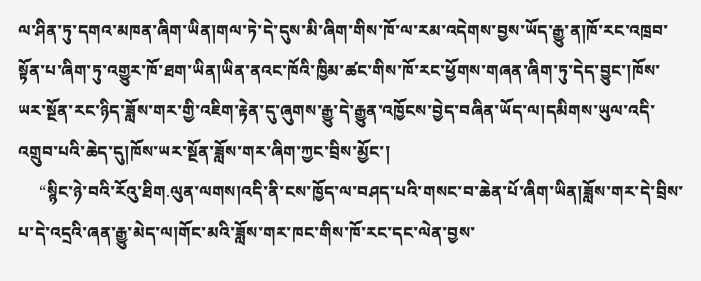ལ་ཤིན་ཏུ་དགའ་མཁན་ཞིག་ཡིན།གལ་ཏེ་དེ་དུས་མི་ཞིག་གིས་ཁོ་ལ་རམ་འདེགས་བྱས་ཡོད་རྒྱུ་ན།ཁོ་རང་འཁྲབ་སྟོན་པ་ཞིག་ཏུ་འགྱུར་ཁོ་ཐག་ཡིན།ཡིན་ནའང་ཁོའི་ཁྱིམ་ཚང་གིས་ཁོ་རང་ཕྱོགས་གཞན་ཞིག་ཏུ་དེད་བྱུང་།ཁོས་ཡར་སྔོན་རང་ཉིད་ཟློས་གར་གྱི་འཇིག་རྟེན་དུ་ཞུགས་རྒྱུ་དེ་རྒྱུན་འཁྱོངས་བྱེད་བཞིན་ཡོད་ལ།དམིགས་ཡུལ་འདི་འགྲུབ་པའི་ཆེད་དུ།ཁོས་ཡར་སྔོན་ཟློས་གར་ཞིག་ཀྱང་བྲིས་མྱོང་།
     “སྙིང་ཉེ་བའི་རོའུ་ཐིག.ལུན་ལགས།འདི་ནི་ངས་ཁྱོད་ལ་བཤད་པའི་གསང་བ་ཆེན་པོ་ཞིག་ཡིན།ཟློས་གར་དེ་བྲིས་པ་དེ་འདྲའི་ཞན་རྒྱུ་མེད་ལ།གོང་མའི་ཟློས་གར་ཁང་གིས་ཁོ་རང་དང་ལེན་བྱས་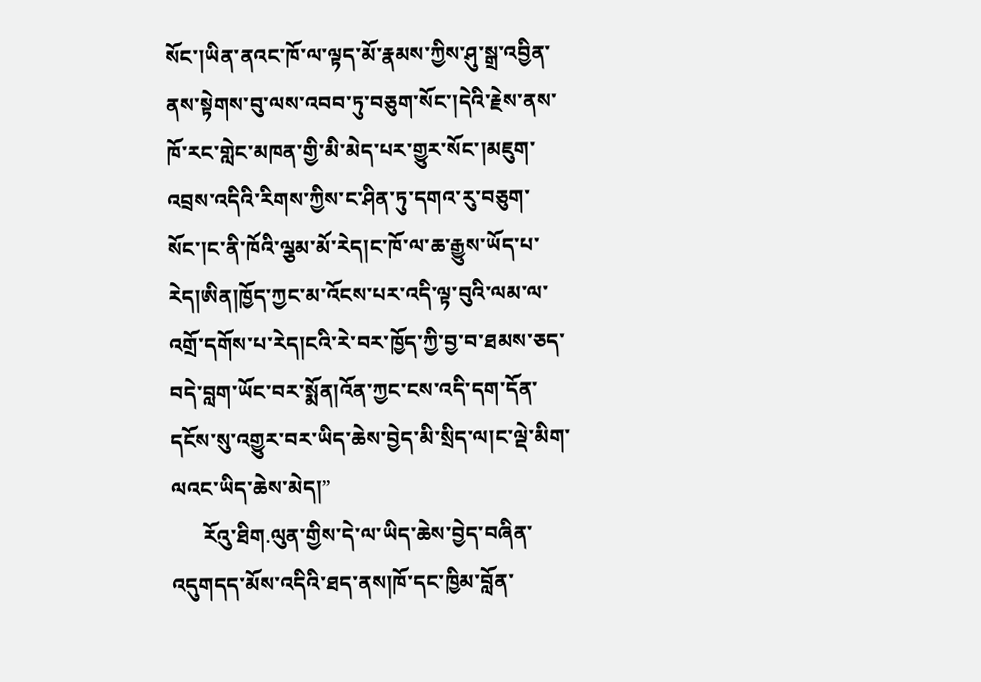སོང་།ཡིན་ནའང་ཁོ་ལ་ལྟད་མོ་རྣམས་ཀྱིས་ཤུ་སྒྲ་འབྱིན་ནས་སྟེགས་བུ་ལས་འབབ་ཏུ་བཅུག་སོང་།དེའི་རྗེས་ནས་ཁོ་རང་གླེང་མཁན་གྱི་མི་མེད་པར་གྱུར་སོང་།མཇུག་འབྲས་འདིའི་རིགས་ཀྱིས་ང་ཤིན་ཏུ་དགའ་རུ་བཅུག་སོང་།ང་ནི་ཁོའི་ལྕམ་མོ་རེད།ང་ཁོ་ལ་ཆ་རྒྱུས་ཡོད་པ་རེད།ཨིན།ཁྱོད་ཀྱང་མ་འོངས་པར་འདི་ལྟ་བུའི་ལམ་ལ་འགྲོ་དགོས་པ་རེད།ངའི་རེ་བར་ཁྱོད་ཀྱི་བྱ་བ་ཐམས་ཅད་བདེ་བླག་ཡོང་བར་སྨོན།འོན་ཀྱང་ངས་འདི་དག་དོན་དངོས་སུ་འགྱུར་བར་ཡིད་ཆེས་བྱེད་མི་སྲིད་ལ།ང་ལྡེ་མིག་ལའང་ཡིད་ཆེས་མེད།”
      རོའུ་ཐིག.ལུན་གྱིས་དེ་ལ་ཡིད་ཆེས་བྱེད་བཞིན་འདུགདད་མོས་འདིའི་ཐད་ནས།ཁོ་དང་ཁྱིམ་བློན་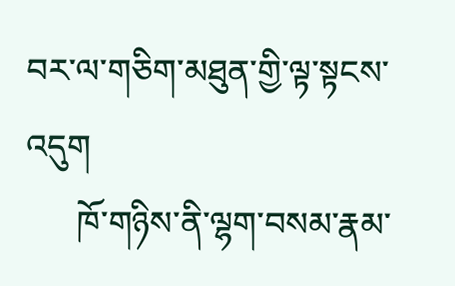བར་ལ་གཅིག་མཐུན་གྱི་ལྟ་སྟངས་འདུག
      ཁོ་གཉིས་ནི་ལྷག་བསམ་རྣམ་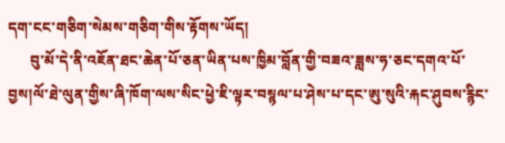དག་ངང་གཅིག་སེམས་གཅིག་གིས་རྟོགས་ཡོད།
      བུ་མོ་དེ་ནི་འཇོན་ཐང་ཆེན་པོ་ཅན་ཡིན་པས་ཁྱིམ་བློན་གྱི་བཟའ་ཟླས་ཧ་ཅང་དགའ་པོ་བྱས།ལོ་ཐེ་ལུན་གྱིས་ཞི་ཁོག་ལས་སིང་ཕྱེ་ཇི་ལྟར་བསྙལ་པ་ཤེས་པ་དང་ཨུ་སུའི་རྐང་ཤུབས་རྙིང་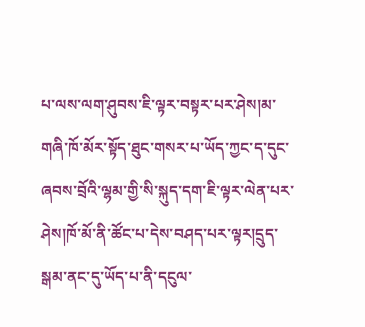པ་ལས་ལག་ཤུབས་ཇི་ལྟར་བསྟར་པར་ཤེས།མ་གཞི་ཁོ་མོར་སྟོད་ཐུང་གསར་པ་ཡོད་ཀྱང་ད་དུང་ཞབས་བྲོའི་ལྷམ་གྱི་སི་སྐུད་དག་ཇི་ལྟར་ལེན་པར་ཤེས།ཁོ་མོ་ནི་ཚོང་པ་དེས་བཤད་པར་ལྟར།དྲུད་སྒམ་ནང་དུ་ཡོད་པ་ནི་དངུལ་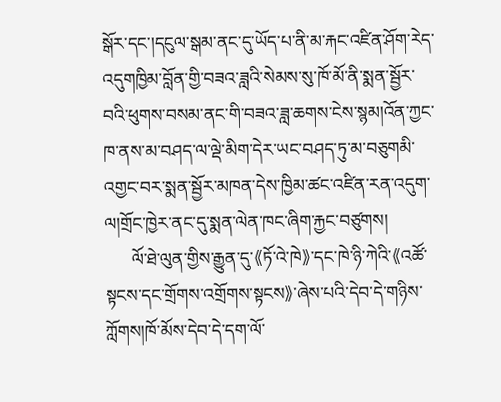སྒོར་དང་།དངུལ་སྒམ་ནང་དུ་ཡོད་པ་ནི་མ་རྐང་འཛིན་ཤོག་རེད་འདུགཁྱིམ་བློན་གྱི་བཟའ་ཟླའི་སེམས་སུ་ཁོ་མོ་ནི་སྨན་སྦྱོར་བའི་ཕུགས་བསམ་ནང་གི་བཟའ་ཟླ་ཆགས་ངེས་སྙམ།འོན་ཀྱང་ཁ་ནས་མ་བཤད་ལ་ལྡེ་མིག་དེར་ཡང་བཤད་ཏུ་མ་བཅུགམི་འགྱང་བར་སྨན་སྦྱོར་མཁན་དེས་ཁྱིམ་ཚང་འཛིན་རན་འདུག་ལ།གྲོང་ཁྱེར་ནང་དུ་སྨན་ལེན་ཁང་ཞིག་རྐྱང་བཙུགས།
      ལོ་ཐེ་ལུན་གྱིས་རྒྱུན་དུ་《ཏོ་འེ་ཁེ》་དང་ཁེ་ཉི་ཀེའི་《འཚོ་སྟངས་དང་གྲོགས་འགྲོགས་སྟངས》་ཞེས་པའི་དེབ་དེ་གཉིས་ཀློགས།ཁོ་མོས་དེབ་དེ་དག་ལོ་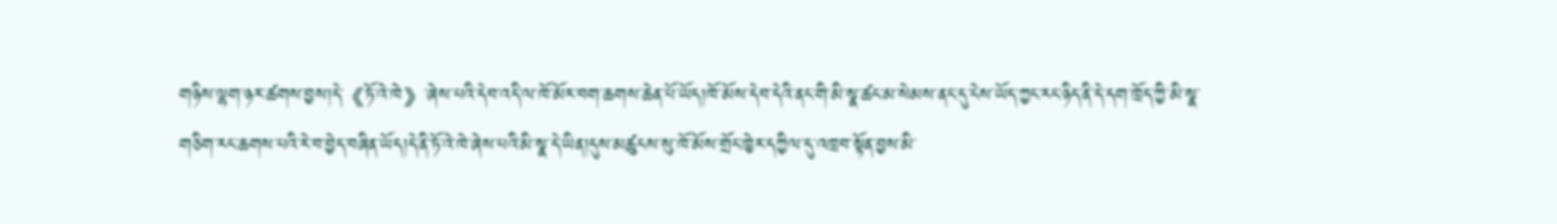གཉིས་ལྷག་ཉར་ཚགས་བྱས།དེ་《ཏོ་འེ་ཁེ》་ཞེས་པའི་དེབ་འདི་ལ་ཁོ་མོར་བག་ཆགས་ཆེན་པོ་ཡོད།ཁོ་མོས་དེབ་དེའི་ནང་གི་མི་སྣ་ཚང་མ་སེམས་ནང་དུ་ངེས་ཡོད་ཀྱང་རང་ཉིད་ནི་དེ་དག་ཁྲོད་ཀྱི་མི་སྣ་གཅིག་རང་ཆགས་པའི་རེ་བ་བྱེད་བཞིན་ཡོད།དེ་ནི་ཏོ་འེ་ཁེ་ཞེས་པའི་མི་སྣ་དེ་ཡིན།དུས་མཚུངས་སུ་ཁོ་མོས་གྲོང་ཁྱེར་དཀྱིལ་དུ་འཁྲབ་སྟོན་བྱས་མི་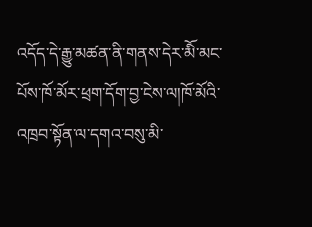འདོད་དེ་རྒྱུ་མཚན་ནི་གནས་དེར་མིོ་མང་པོས་ཁོ་མོར་ཕྲག་དོག་བྱ་ངེས་ལ།ཁོ་མོའི་འཁྲབ་སྟོན་ལ་དགའ་བསུ་མི་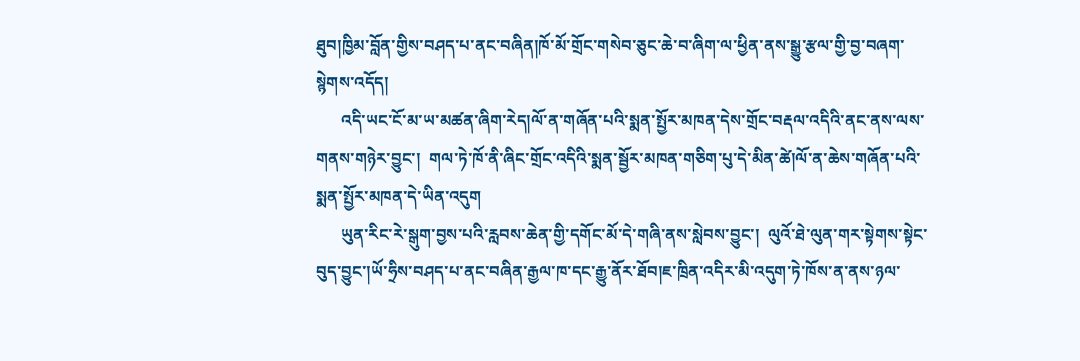ཐུབ།ཁྱིམ་བློན་གྱིས་བཤད་པ་ནང་བཞིན།ཁོ་མོ་གྲོང་གསེབ་ཅུང་ཆེ་བ་ཞིག་ལ་ཕྱིན་ནས་སྒྱུ་རྩལ་གྱི་བྱ་བཞག་སྙེགས་འདོད།
      འདི་ཡང་ངོ་མ་ཡ་མཚན་ཞིག་རེད།ལོ་ན་གཞོན་པའི་སྨན་སྤྱོར་མཁན་དེས་གྲོང་བརྡལ་འདིའི་ནང་ནས་ལས་གནས་གཉེར་བྱུང་།  གལ་ཏེ་ཁོ་ནི་ཞིང་གྲོང་འདིའི་སྨན་སྦྱོར་མཁན་གཅིག་པུ་དེ་མིན་ཚེ།ལོ་ན་ཆེས་གཞོན་པའི་སྨན་སྤྱོར་མཁན་དེ་ཡིན་འདུག
      ཡུན་རིང་རེ་སྒུག་བྱས་པའི་རླབས་ཆེན་གྱི་དགོང་མོ་དེ་གཞི་ནས་སླེབས་བྱུང་།  ལུའོ་ཐེ་ལུན་གར་སྟེགས་སྟེང་བུད་བྱུང་།ཡོ་ཧྲིས་བཤད་པ་ནང་བཞིན་རྒྱལ་ཁ་དང་རྒྱུ་ནོར་ཐོབ།ཇ་ཁྲིན་འདིར་མི་འདུག་ཏེ་ཁོས་ན་ནས་ཉལ་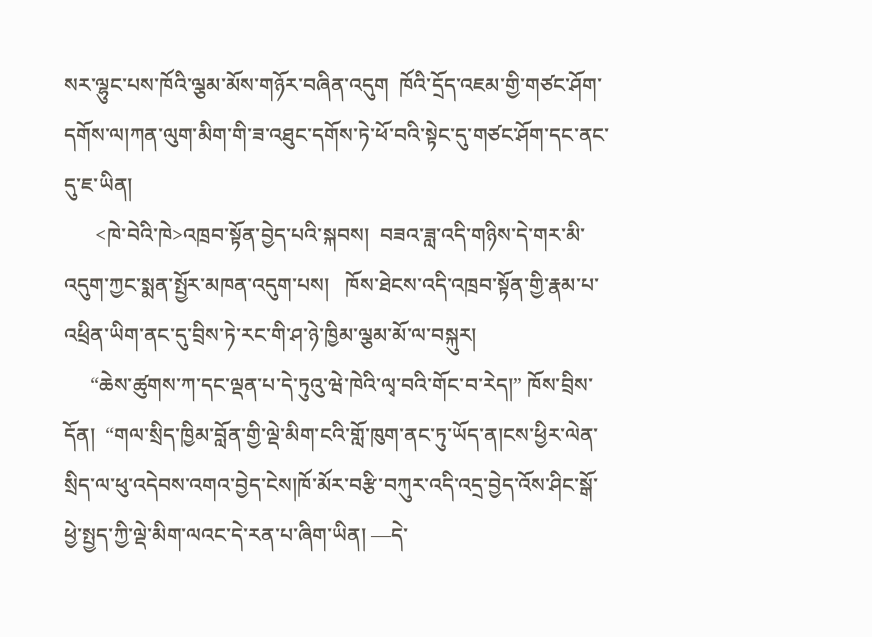སར་ལྷུང་པས་ཁོའི་ལྕམ་མོས་གཉོར་བཞིན་འདུག  ཁོའི་དྲོད་འཇམ་གྱི་གཙང་ཤོག་དགོས་ལ།ཀན་ལུག་མིག་གི་ཟ་འཐུང་དགོས་ཏེ་ཕོ་བའི་སྟེང་དུ་གཙང་ཤོག་དང་ནང་དུ་ཇ་ཡིན།
      <ཁེ་བེའི་ཁེ>འཁྲབ་སྟོན་བྱེད་པའི་སྐབས།  བཟའ་ཟླ་འདི་གཉིས་དེ་གར་མི་འདུག་ཀྱང་སྨན་སྤྱོར་མཁན་འདུག་པས།   ཁོས་ཐེངས་འདི་འཁྲབ་སྟོན་གྱི་རྣམ་པ་འཕྲིན་ཡིག་ནང་དུ་བྲིས་ཏེ་རང་གི་ཤ་ཉེ་ཁྱིམ་ལྕམ་མོ་ལ་བསྐུར།
     “ཆེས་ཚུགས་ཀ་དང་ལྡན་པ་དེ་ཏུའུ་ཝེ་ཁེའི་ལྭ་བའི་གོང་བ་རེད།” ཁོས་བྲིས་དོན།  “གལ་སྲིད་ཁྱིམ་བློན་གྱི་ལྡེ་མིག་ངའི་གློ་ཁུག་ནང་ཏུ་ཡོད་ན།ངས་ཕྱིར་ལེན་སྲིད་ལ་ཕུ་འདེབས་འགའ་བྱེད་ངེས།ཁོ་མོར་བརྩི་བཀུར་འདི་འདྲ་བྱེད་འོས་ཤིང་སྒོ་ཕྱེ་སྤྱད་ཀྱི་ལྡེ་མིག་ལའང་དེ་རན་པ་ཞིག་ཡིན། —དེ་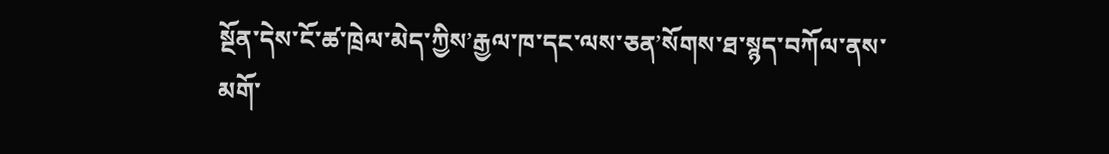སྔོན་དེས་ངོ་ཚ་ཁྲེལ་མེད་ཀྱིས’རྒྱལ་ཁ་དང་ལས་ཅན’སོགས་ཐ་སྙད་བཀོལ་ནས་མགོ་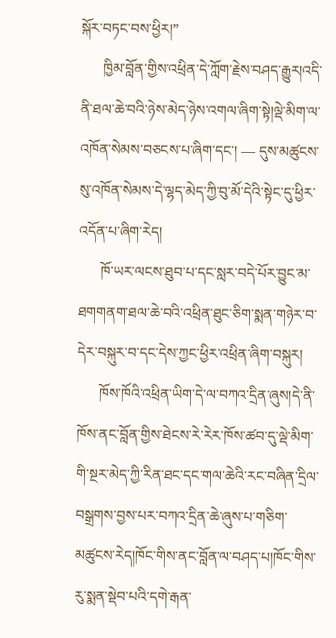སྐོར་བཏང་བས་ཕྱིར།”
      ཁྱིམ་བློན་གྱིས་འཕྲིན་དེ་ཀློག་རྗེས་བཤད་རྒྱུར།འདི་ནི་ཐལ་ཆེ་བའི་ཉེས་མེད་ཉེས་འགལ་ཞིག་སྟེ།ལྡེ་མིག་ལ་འཁོན་སེམས་བཅངས་པ་ཞིག་དང་། — དུས་མཚུངས་སུ་འཁོན་སེམས་དེ་ལྷད་མེད་ཀྱི་བུ་མོ་དེའི་སྟེང་དུ་ཕྱིར་འདོན་པ་ཞིག་རེད།
      ཁོ་ཡར་ལངས་ཐུབ་པ་དང་སླར་བདེ་པོར་བྱུང་མ་ཐགགནག་ཐལ་ཆེ་བའི་འཕྲིན་ཐུང་ཅིག་སྨན་གཉེར་བ་དེར་བསྐུར་བ་དང་དེས་ཀྱང་ཕྱིར་འཕྲིན་ཞིག་བསྐུར།
      ཁོས་ཁོའི་འཕྲིན་ཡིག་དེ་ལ་བཀའ་དྲིན་ཞུས།དེ་ནི་ཁོས་ནང་བློན་གྱིས་ཐེངས་རེ་རེར་ཁོས་ཚབ་དུ་ལྡེ་མིག་གི་སྔར་མེད་ཀྱི་རིན་ཐང་དང་གལ་ཆེའི་རང་བཞིན་དྲིལ་བསྒྲགས་བྱས་པར་བཀའ་དྲིན་ཆེ་ཞུས་པ་གཅིག་མཚུངས་རེད།ཁོང་གིས་ནང་བློན་ལ་བཤད་པ།ཁོང་གིས་རུ་སྨན་སྡེབ་པའི་དགེ་རྒན་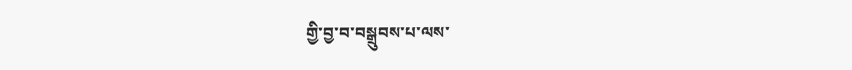གྱི་བྱ་བ་བསྒྲུབས་པ་ལས་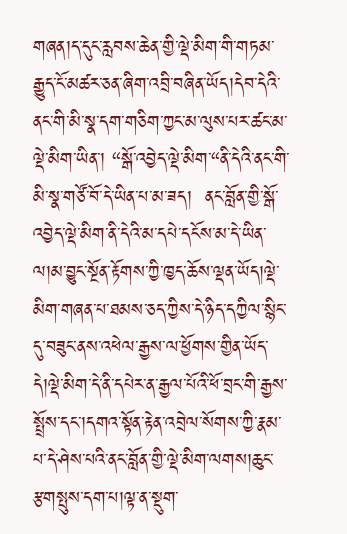གཞན།ད་དུང་རླབས་ཆེན་གྱི་ལྡེ་མིག་གི་གཏམ་རྒྱུད་ངོ་མཚར་ཅན་ཞིག་འབྲི་བཞིན་ཡོད།དེབ་དེའི་ནང་གི་མི་སྣ་དག་གཅིག་ཀྱང་མ་ལུས་པར་ཚང་མ་ལྡེ་མིག་ཡིན་། “སྒོ་འབྱེད་ལྡེ་མིག་“ནི་དེའི་ནང་གི་མི་སྣ་གཙོ་བོ་དེ་ཡིན་པ་མ་ཟད།  ནང་བློན་གྱི་སྒོ་འབྱེད་ལྡེ་མིག་ནི་དེའི་མ་དཔེ་དངོས་མ་དེ་ཡིན་ལ།མ་བྱུང་སྔོན་རྟོགས་ཀྱི་ཁྱད་ཆོས་ལྡན་ཡོད།ལྡེ་མིག་གཞན་པ་ཐམས་ཅད་ཀྱིས་དེ་ཉིད་དཀྱིལ་སྙིང་དུ་བཟུང་ནས་འཕེལ་རྒྱས་ལ་ཕྱོགས་གྱིན་ཡོད་དེ།ལྡེ་མིག་དེ་ནི་དཔེར་ན་རྒྱལ་པོའི་ཕོ་བྲང་གི་རྒྱས་སྤྲོས་དང་།དགའ་སྟོན་རྟེན་འབྲེལ་སོགས་ཀྱི་རྣམ་པ་དེ་ཤེས་པའི་ནང་བློན་གྱི་ལྡེ་མིག་ལགས།ཆུང་རྩགསྤུས་དག་པ།ལྟ་ན་སྡུག་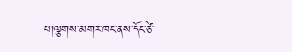པ།ལྕགས་མགར་ཁང་ནས་དོང་ཙེ་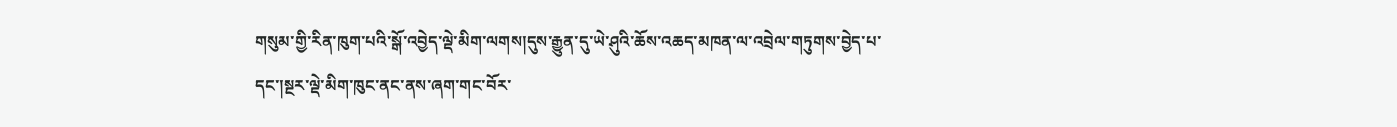གསུམ་གྱི་རིན་ཁུག་པའི་སྒོ་འབྱེད་ལྡེ་མིག་ལགས།དུས་རྒྱུན་དུ་ཡེ་ཤུའི་ཆོས་འཆད་མཁན་ལ་འབྲེལ་གཏུགས་བྱེད་པ་དང་།སྔར་ལྡེ་མིག་ཁུང་ནང་ནས་ཞག་གང་བོར་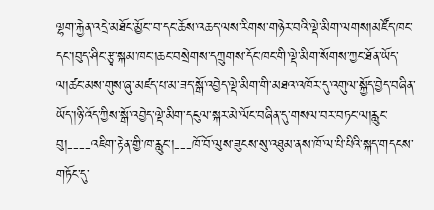ལྷག་རྐྱེན་འདྲེ་མཐོང་མྱོང་་བ་དང་ཆོས་འཆད་ལས་རིགས་གཉེར་བའི་ལྡེ་མིག་ལགས།མཛོད་ཁང་དང་།བུད་ཤིང་རྩྭ་སྐམ་ཁང་།ཆང་བསྲེགས་དཀྲུགས་དོང་ཁང་གི་ལྡེ་མིག་སོགས་ཀྱང་ཐོན་ཡོད་ལ།ཚང་མས་གུས་ཞུ་མཛད་པ་མ་ཟད་སྒོ་འབྱེད་ལྡེ་མིག་གི་མཐའ་འཁོར་དུ་འགུལ་སྐྱོད་བྱེད་བཞིན་ཡོད་།ཉི་འོད་ཀྱིས་སྒོ་འབྱེད་ལྡེ་མིག་དངུལ་སྐར་མེ་ལོང་བཞིན་དུ་གསལ་བར་བཏང་ལ།རླུང་བུ།----འཇིག་རྟེན་གྱི་ཁ་རླུང་།---ཁོ་བོ་ལུས་ཟུངས་སུ་འཐུམ་ནས་ཁོ་ལ་པི་པིའི་སྐད་གདངས་གཏོང་དུ་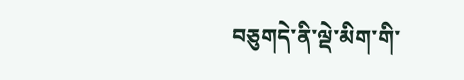བཅུགདེ་ནི་ལྡེ་མིག་གི་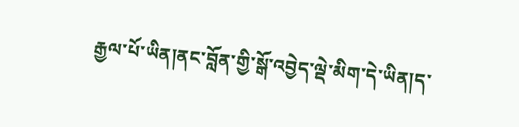རྒྱལ་པོ་ཡིན།ནང་བློན་གྱི་སྒོ་འབྱེད་ལྡེ་མིག་དེ་ཡིན།ད་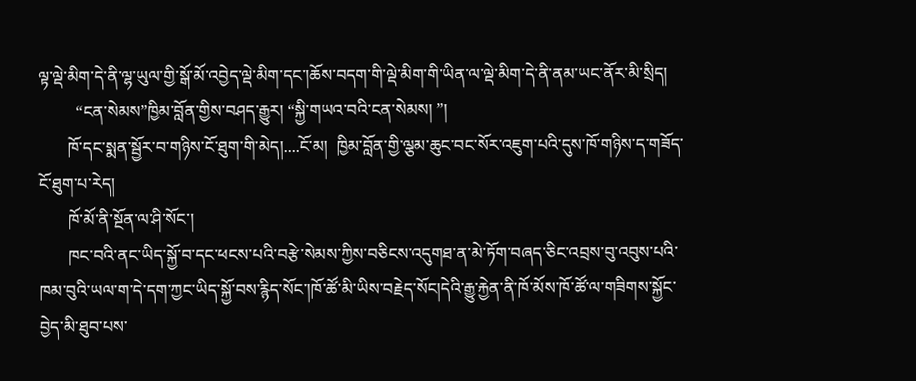ལྟ་ལྡེ་མིག་དེ་ནི་ལྷ་ཡུལ་གྱི་སྒོ་མོ་འབྱེད་ལྡེ་མིག་དང་།ཆོས་བདག་གི་ལྡེ་མིག་གི་ཡིན་ལ་ལྡེ་མིག་དེ་ནི་ནམ་ཡང་ནོར་མི་སྲིད།
         “ངན་སེམས”ཁྱིམ་བློན་གྱིས་བཤད་རྒྱུར། “སྐྱི་གཡའ་བའི་ངན་སེམས། ”།
       ཁོ་དང་སྨན་སྦྱོར་བ་གཉིས་ངོ་ཐུག་གི་མེད།....ངོ་མ།  ཁྱིམ་བློན་གྱི་ལྕམ་ཆུང་བང་སོར་འཇུག་པའི་དུས་ཁོ་གཉིས་ད་གཟོད་ངོ་ཐུག་པ་རེད།
       ཁོ་མོ་ནི་སྔོན་ལ་ཤི་སོང་།
       ཁང་བའི་ནང་ཡིད་སྐྱོ་བ་དང་ཕངས་པའི་བརྩེ་སེམས་ཀྱིས་བཅིངས་འདུགཐ་ན་མེ་ཏོག་བཞད་ཅིང་འབྲས་བུ་འབུས་པའི་ཁམ་བུའི་ཡལ་ག་དེ་དག་ཀྱང་ཡིད་སྐྱོ་བས་རྙིད་སོང་།ཁོ་ཚོ་མི་ཡིས་བརྗེད་སོང།དེའི་རྒྱུ་རྐྱེན་ནི་ཁོ་མོས་ཁོ་ཚོ་ལ་གཟིགས་སྐྱོང་བྱེད་མི་ཐུབ་པས་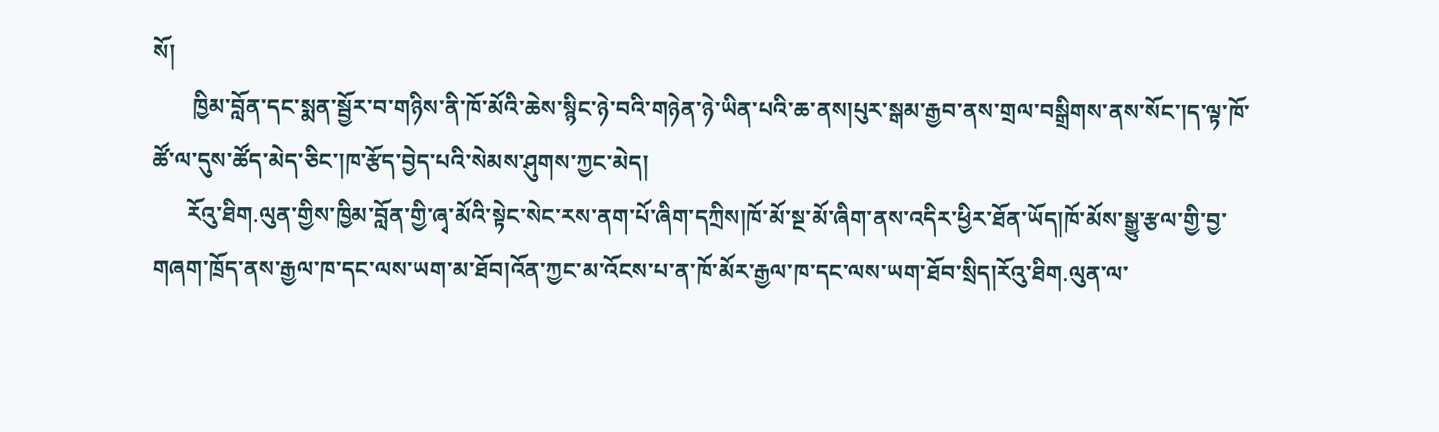སོ།
       ཁྱིམ་བློན་དང་སྨན་སྦྱོར་བ་གཉིས་ནི་ཁོ་མོའི་ཆེས་སྙིང་ཉེ་བའི་གཉེན་ཉེ་ཡིན་པའི་ཆ་ནས།པུར་སྒམ་རྒྱབ་ནས་གྲལ་བསྒྲིགས་ནས་སོང་།ད་ལྟ་ཁོ་ཚོ་ལ་དུས་ཚོད་མེད་ཅིང་།ཁ་རྩོད་བྱེད་པའི་སེམས་ཤུགས་ཀྱང་མེད།
      རོའུ་ཐིག.ལུན་གྱིས་ཁྱིམ་བློན་གྱི་ཞྭ་མོའི་སྟེང་སེང་རས་ནག་པོ་ཞིག་དཀྲིས།ཁོ་མོ་སྔ་མོ་ཞིག་ནས་འདིར་ཕྱིར་ཐོན་ཡོད།ཁོ་མོས་སྒྱུ་རྩལ་གྱི་བྱ་གཞག་ཁྲོད་ནས་རྒྱལ་ཁ་དང་ལས་ཡག་མ་ཐོབ།འོན་ཀྱང་མ་འོངས་པ་ན་ཁོ་མོར་རྒྱལ་ཁ་དང་ལས་ཡག་ཐོབ་སྲིད།རོའུ་ཐིག.ལུན་ལ་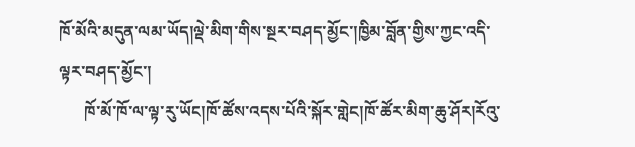ཁོ་མོའི་མདུན་ལམ་ཡོད།ལྡེ་མིག་གིས་སྔར་བཤད་མྱོང་།ཁྱིམ་བློན་གྱིས་ཀྱང་འདི་ལྟར་བཤད་མྱོང་།
      ཁོ་མོ་ཁོ་ལ་ལྟ་རུ་ཡོང།ཁོ་ཚོས་འདས་པོའི་སྐོར་གླེང།ཁོ་ཚོར་མིག་ཆུ་ཤོར།རོའུ་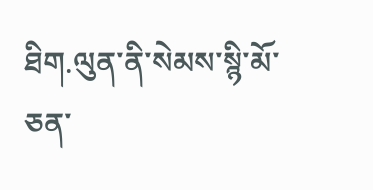ཐིག.ལུན་ནི་སེམས་སྙི་མོ་ཅན་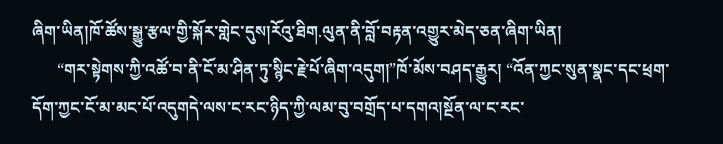ཞིག་ཡིན།ཁོ་ཚོས་སྒྱུ་རྩལ་གྱི་སྐོར་གླེང་དུས།རོའུ་ཐིག.ལུན་ནི་བློ་བརྟན་འགྱུར་མེད་ཅན་ཞིག་ཡིན།
      “གར་སྟེགས་ཀྱི་འཚོ་བ་ནི་ངོ་མ་ཤིན་ཏུ་སྙིང་རྗེ་པོ་ཞིག་འདུག།”ཁོ་མོས་བཤད་རྒྱུར། “འོན་ཀྱང་སུན་སྣང་དང་ཕྲག་དོག་ཀྱང་ངོ་མ་མང་པོ་འདུགདེ་ལས་ང་རང་ཉིད་ཀྱི་ལམ་བུ་བགྲོད་པ་དགའ།སྔོན་ལ་ང་རང་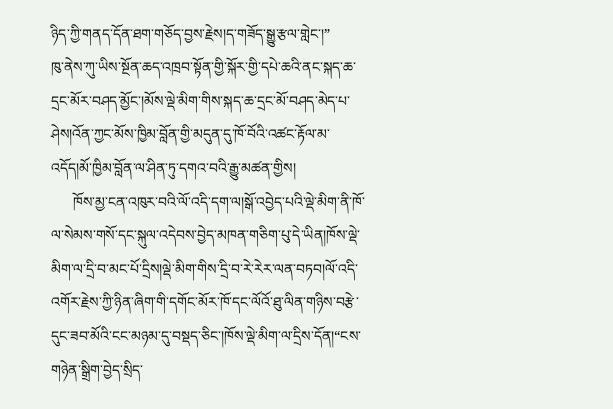ཉིད་ཀྱི་གནད་དོན་ཐག་གཅོད་བྱས་རྗེས།ད་གཟོད་སྒྱུ་རྩལ་གླེང་།”
ཁུ་ནེས་ཀུ་ཡིས་སྔོན་ཆད་འཁྲབ་སྟོན་གྱི་སྐོར་གྱི་དཔེ་ཆའི་ནང་སྐད་ཆ་དྲང་མོར་བཤད་མྱོང་།མོས་ལྡེ་མིག་གིས་སྐད་ཆ་དྲང་མོ་བཤད་མེད་པ་ཤེས།འོན་ཀྱང་མོས་ཁྱིམ་བློན་གྱི་མདུན་དུ་ཁོ་བོའི་འཚང་རྟོལ་མ་འདོད།མོ་ཁྱིམ་བློན་ལ་ཤིན་ཏུ་དགའ་བའི་རྒྱུ་མཚན་གྱིས།
      ཁོས་མྱ་ངན་འཁུར་བའི་ལོ་འདི་དག་ལ།སྒོ་འབྱེད་པའི་ལྡེ་མིག་ནི་ཁོ་ལ་སེམས་གསོ་དང་སྐུལ་འདེབས་བྱེད་མཁན་གཅིག་པུ་དེ་ཡིན།ཁོས་ལྡེ་མིག་ལ་དྲི་བ་མང་པོ་དྲིས།ལྡེ་མིག་གིས་དྲི་བ་རེ་རེར་ལན་བཏབ།ལོ་འདི་འགོར་རྗེས་ཀྱི་ཉིན་ཞིག་གི་དགོང་མོར་ཁོ་དང་ལོའོ་ཐུ་ལིན་གཉིས་བརྩེ་དུང་ཟབ་མོའི་ངང་མཉམ་དུ་བསྡད་ཅིང་།ཁོས་ལྡེ་མིག་ལ་དྲིས་དོན།“ངས་གཉེན་སྒྲིག་བྱེད་སྲིད་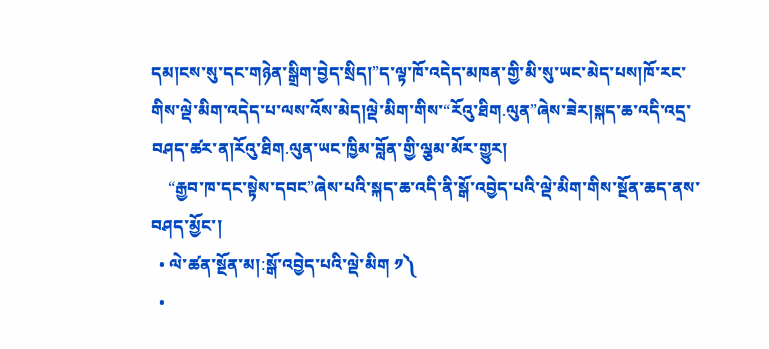དམ།ངས་སུ་དང་གཉེན་སྒྲིག་བྱེད་སྲིད།”ད་ལྟ་ཁོ་འདེད་མཁན་གྱི་མི་སུ་ཡང་མེད་པས།ཁོ་རང་གིས་ལྡེ་མིག་འདེད་པ་ལས་འོས་མེད།ལྡེ་མིག་གིས་“རོའུ་ཐིག.ལུན”ཞེས་ཟེར།སྐད་ཆ་འདི་འདྲ་བཤད་ཚར་ན།རོའུ་ཐིག.ལུན་ཡང་ཁྱིམ་བློན་གྱི་ལྕམ་མོར་གྱུར།
    “རྒྱབ་ཁ་དང་སྟེས་དབང”ཞེས་པའི་སྐད་ཆ་འདི་ནི་སྒོ་འབྱེད་པའི་ལྡེ་མིག་གིས་སྔོན་ཆད་ནས་བཤད་མྱོང་།
  • ལེ་ཚན་སྔོན་མ།:སྒོ་འབྱེད་པའི་ལྡེ་མིག ༡༽
  •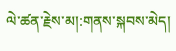ལེ་ཚན་རྗེས་མ།:གནས་སྐབས་མེད།